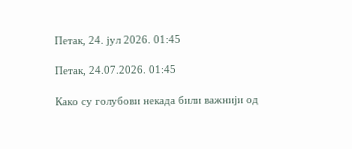Петак, 24. јул 2026. 01:45

Петак, 24.07.2026. 01:45

Како су голубови некада били важнији од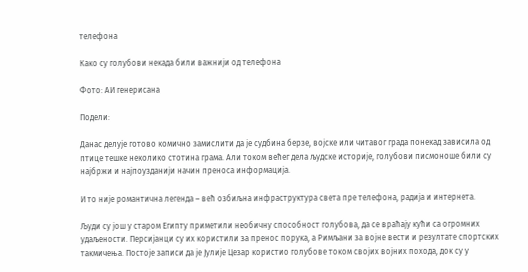телефона

Како су голубови некада били важнији од телефона

Фото: АИ генерисана

Подели:

Данас делује готово комично замислити да је судбина берзе, војске или читавог града понекад зависила од птице тешке неколико стотина грама. Али током већег дела људске историје, голубови писмоноше били су најбржи и најпоузданији начин преноса информација.

И то није романтична легенда – већ озбиљна инфраструктура света пре телефона, радија и интернета.

Људи су још у старом Египту приметили необичну способност голубова, да се враћају кући са огромних удаљености. Персијанци су их користили за пренос порука, а Римљани за војне вести и резултате спортских такмичења. Постоје записи да је Јулије Цезар користио голубове током својих војних похода, док су у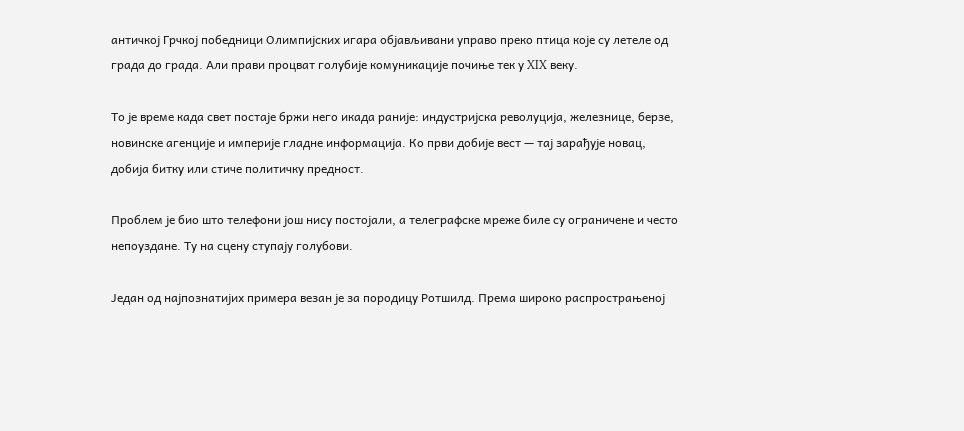античкој Грчкој победници Олимпијских игара објављивани управо преко птица које су летеле од града до града. Али прави процват голубије комуникације почиње тек у XIX веку.

То је време када свет постаје бржи него икада раније: индустријска револуција, железнице, берзе, новинске агенције и империје гладне информација. Ко први добије вест — тај зарађује новац, добија битку или стиче политичку предност.

Проблем је био што телефони још нису постојали, а телеграфске мреже биле су ограничене и често непоуздане. Ту на сцену ступају голубови.

Један од најпознатијих примера везан је за породицу Ротшилд. Према широко распрострањеној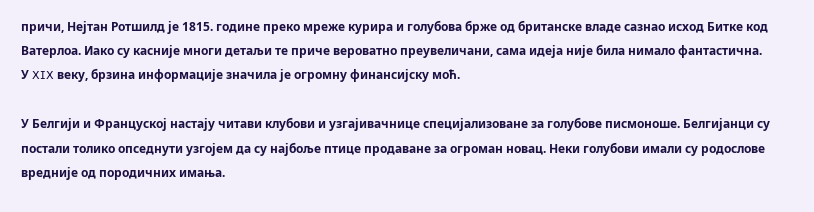причи, Нејтан Ротшилд је 1815. године преко мреже курира и голубова брже од британске владе сазнао исход Битке код Ватерлоа. Иако су касније многи детаљи те приче вероватно преувеличани, сама идеја није била нимало фантастична. У XIX веку, брзина информације значила је огромну финансијску моћ.

У Белгији и Француској настају читави клубови и узгајивачнице специјализоване за голубове писмоноше. Белгијанци су постали толико опседнути узгојем да су најбоље птице продаване за огроман новац. Неки голубови имали су родослове вредније од породичних имања.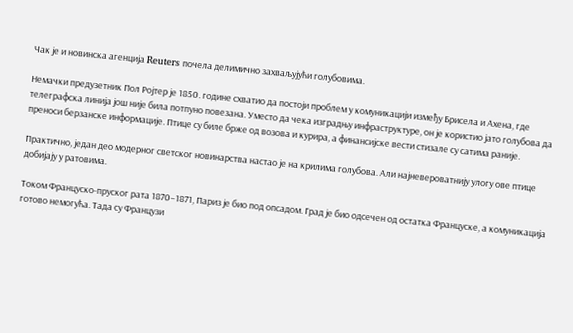Чак је и новинска агенција Reuters почела делимично захваљујући голубовима.

Немачки предузетник Пол Ројтер је 1850. године схватио да постоји проблем у комуникацији између Брисела и Ахена, где телеграфска линија још није била потпуно повезана. Уместо да чека изградњу инфраструктуре, он је користио јато голубова да преноси берзанске информације. Птице су биле брже од возова и курира, а финансијске вести стизале су сатима раније.

Практично, један део модерног светског новинарства настао је на крилима голубова. Али најневероватнију улогу ове птице добијају у ратовима.

Током Француско-пруског рата 1870–1871, Париз је био под опсадом. Град је био одсечен од остатка Француске, а комуникација готово немогућа. Тада су Французи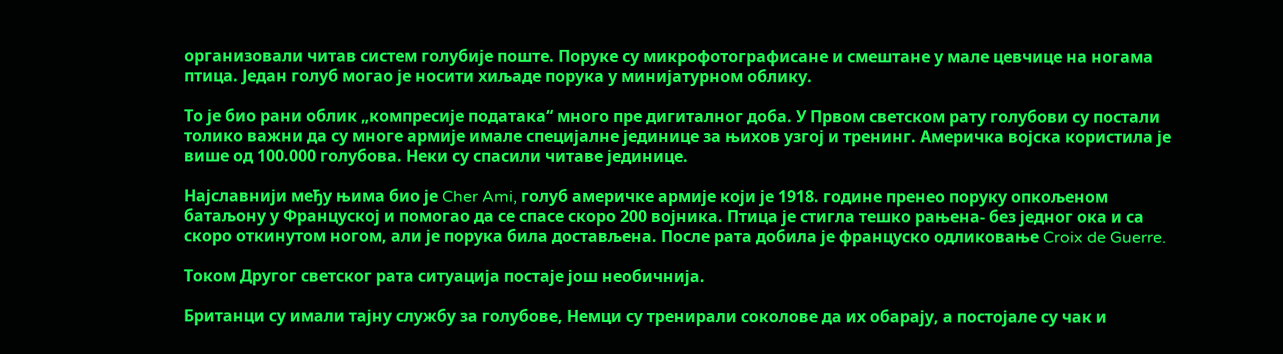организовали читав систем голубије поште. Поруке су микрофотографисане и смештане у мале цевчице на ногама птица. Један голуб могао је носити хиљаде порука у минијатурном облику.

То је био рани облик „компресије података“ много пре дигиталног доба. У Првом светском рату голубови су постали толико важни да су многе армије имале специјалне јединице за њихов узгој и тренинг. Америчка војска користила је више од 100.000 голубова. Неки су спасили читаве јединице.

Најславнији међу њима био је Cher Ami, голуб америчке армије који је 1918. године пренео поруку опкољеном батаљону у Француској и помогао да се спасе скоро 200 војника. Птица је стигла тешко рањена- без једног ока и са скоро откинутом ногом, али је порука била достављена. После рата добила је француско одликовање Croix de Guerre.

Током Другог светског рата ситуација постаје још необичнија.

Британци су имали тајну службу за голубове, Немци су тренирали соколове да их обарају, а постојале су чак и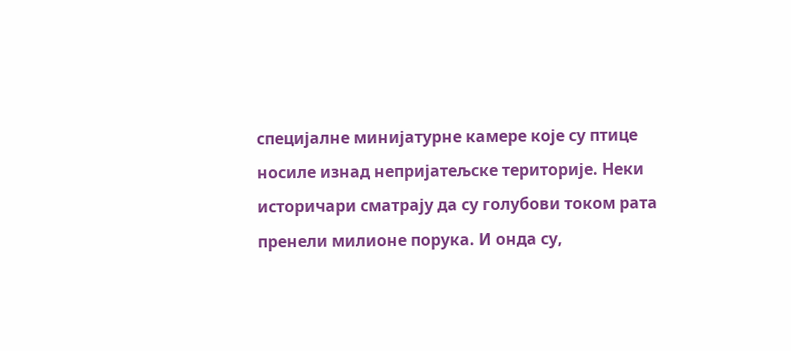специјалне минијатурне камере које су птице носиле изнад непријатељске територије. Неки историчари сматрају да су голубови током рата пренели милионе порука. И онда су,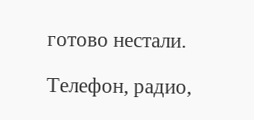готово нестали.

Телефон, радио,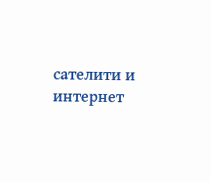сателити и интернет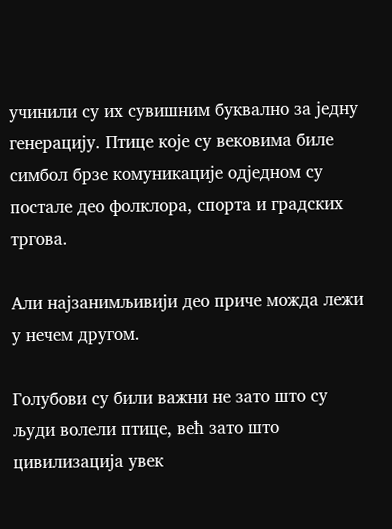учинили су их сувишним буквално за једну генерацију. Птице које су вековима биле симбол брзе комуникације одједном су постале део фолклора, спорта и градских тргова.

Али најзанимљивији део приче можда лежи у нечем другом.

Голубови су били важни не зато што су људи волели птице, већ зато што цивилизација увек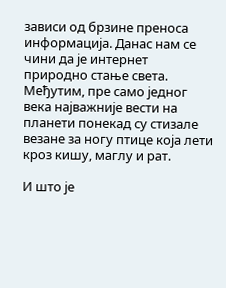зависи од брзине преноса информација. Данас нам се чини да је интернет природно стање света. Међутим, пре само једног века најважније вести на планети понекад су стизале везане за ногу птице која лети кроз кишу, маглу и рат.

И што је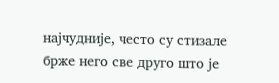најчудније, често су стизале брже него све друго што је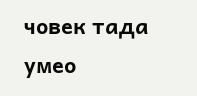човек тада умео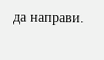да направи.